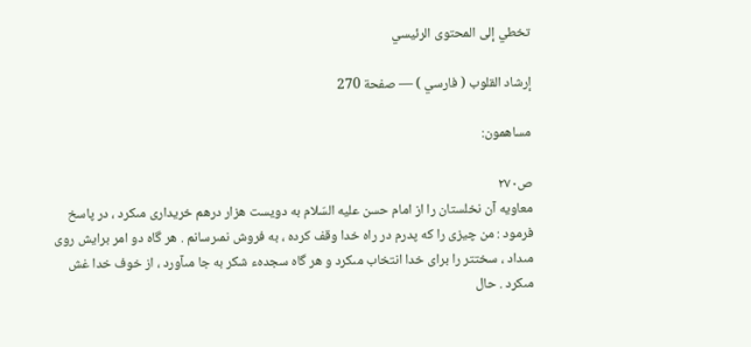تخطي إلى المحتوى الرئيسي

إرشاد القلوب ( فارسي ) — صفحة 270

مساهمون:

ص٢٧٠
معاويه آن نخلستان را از امام حسن عليه السّلام به دويست هزار درهم خريدارى مىكرد ، در پاسخ فرمود : من چيزى را كه پدرم در راه خدا وقف كرده ، به فروش نمىرسانم . هر گاه دو امر برايش روى مىداد ، سختتر را براى خدا انتخاب مىكرد و هر گاه سجدهء شكر به جا مىآورد ، از خوف خدا غش مىكرد . حال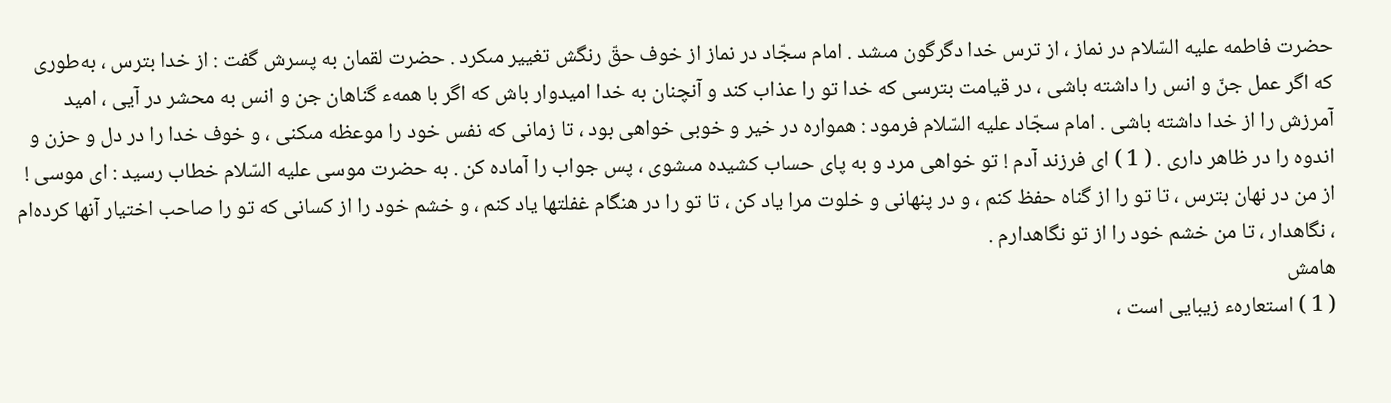حضرت فاطمه عليه السّلام در نماز ، از ترس خدا دگرگون مىشد . امام سجّاد در نماز از خوف حقّ رنگش تغيير مىكرد . حضرت لقمان به پسرش گفت : از خدا بترس ، به‌طورى كه اگر عمل جنّ و انس را داشته باشى ، در قيامت بترسى كه خدا تو را عذاب كند و آنچنان به خدا اميدوار باش كه اگر با همهء گناهان جن و انس به محشر در آيى ، اميد آمرزش را از خدا داشته باشى . امام سجّاد عليه السّلام فرمود : همواره در خير و خوبى خواهى بود ، تا زمانى كه نفس خود را موعظه مىكنى ، و خوف خدا را در دل و حزن و اندوه را در ظاهر دارى . ( 1 ) اى فرزند آدم ! تو خواهى مرد و به پاى حساب كشيده مىشوى ، پس جواب را آماده كن . به حضرت موسى عليه السّلام خطاب رسيد : اى موسى ! از من در نهان بترس ، تا تو را از گناه حفظ كنم ، و در پنهانى و خلوت مرا ياد كن ، تا تو را در هنگام غفلتها ياد كنم ، و خشم خود را از كسانى كه تو را صاحب اختيار آنها كرده‌ام ، نگاهدار ، تا من خشم خود را از تو نگاهدارم .
هامش
( 1 ) استعارهء زيبايى است ،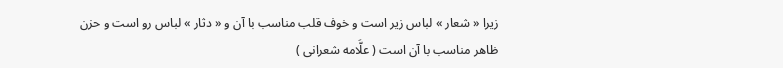زيرا « شعار » لباس زير است و خوف قلب مناسب با آن و « دثار » لباس رو است و حزن ظاهر مناسب با آن است ( علَّامه شعرانى )